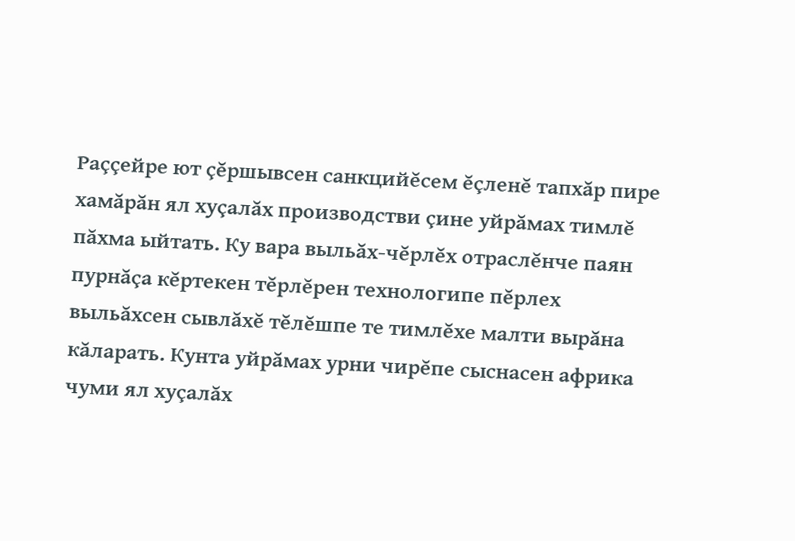Раççейре ют çĕршывсен санкцийĕсем ĕçленĕ тапхăр пире хамăрăн ял хуçалăх производстви çине уйрăмах тимлĕ пăхма ыйтать. Ку вара выльăх-чĕрлĕх отраслĕнче паян пурнăçа кĕртекен тĕрлĕрен технологипе пĕрлех выльăхсен сывлăхĕ тĕлĕшпе те тимлĕхе малти вырăна кăларать. Кунта уйрăмах урни чирĕпе сыснасен африка чуми ял хуçалăх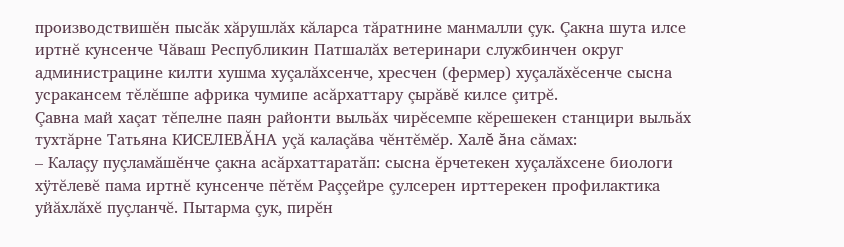производствишĕн пысăк хăрушлăх кăларса тăратнине манмалли çук. Çакна шута илсе иртнĕ кунсенче Чăваш Республикин Патшалăх ветеринари службинчен округ администрацине килти хушма хуçалăхсенче, хресчен (фермер) хуçалăхĕсенче сысна усракансем тĕлĕшпе африка чумипе асăрхаттару çырăвĕ килсе çитрĕ.
Çавна май хаçат тĕпелне паян районти выльăх чирĕсемпе кĕрешекен станцири выльăх тухтăрне Татьяна КИСЕЛЕВĂНА уçă калаçăва чĕнтĕмĕр. Халĕ ăна сăмах:
– Калаçу пуçламăшĕнче çакна асăрхаттаратăп: сысна ĕрчетекен хуçалăхсене биологи хÿтĕлевĕ пама иртнĕ кунсенче пĕтĕм Раççейре çулсерен ирттерекен профилактика уйăхлăхĕ пуçланчĕ. Пытарма çук, пирĕн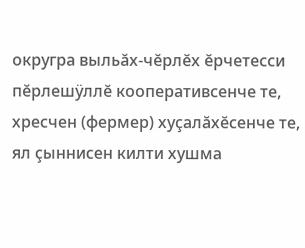округра выльăх-чĕрлĕх ĕрчетесси пĕрлешÿллĕ кооперативсенче те, хресчен (фермер) хуçалăхĕсенче те, ял çыннисен килти хушма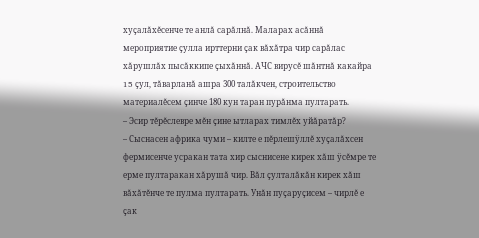хуçалăхĕсенче те анлă сарăлнă. Маларах асăннă мероприятие çулла ирттерни çак вăхăтра чир сарăлас хăрушлăх пысăккипе çыхăннă. АЧС вирусĕ шăнтнă какайра 15 çул, тăварланă ашра 300 талăкчен, строительство материалĕсем çинче 180 кун таран пурăнма пултарать.
– Эсир тĕрĕслевре мĕн çине ытларах тимлĕх уйăратăр?
– Сыснасен африка чуми – килте е пĕрлешÿллĕ хуçалăхсен фермисенче усракан тата хир сыснисене кирек хăш ÿсĕмре те ерме пултаракан хăрушă чир. Вăл çулталăкăн кирек хăш вăхăтĕнче те пулма пултарать. Унăн пуçаруçисем – чирлĕ е çак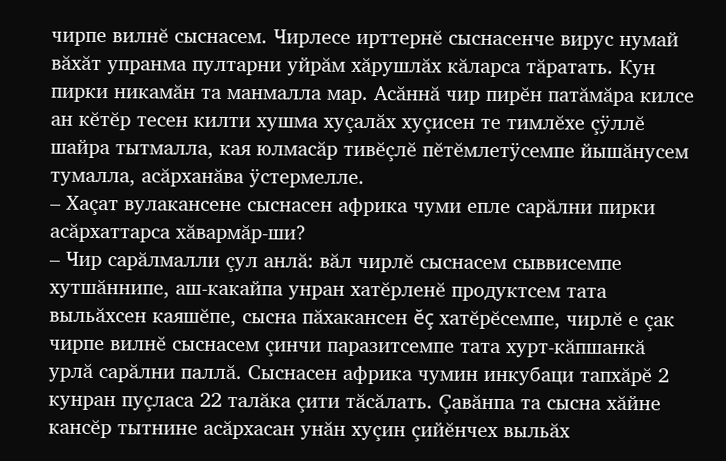чирпе вилнĕ сыснасем. Чирлесе ирттернĕ сыснасенче вирус нумай вăхăт упранма пултарни уйрăм хăрушлăх кăларса тăратать. Кун пирки никамăн та манмалла мар. Асăннă чир пирĕн патăмăра килсе ан кĕтĕр тесен килти хушма хуçалăх хуçисен те тимлĕхе çÿллĕ шайра тытмалла, кая юлмасăр тивĕçлĕ пĕтĕмлетÿсемпе йышăнусем тумалла, асăрханăва ÿстермелле.
– Хаçат вулакансене сыснасен африка чуми епле сарăлни пирки асăрхаттарса хăвармăр-ши?
– Чир сарăлмалли çул анлă: вăл чирлĕ сыснасем сыввисемпе хутшăннипе, аш-какайпа унран хатĕрленĕ продуктсем тата выльăхсен каяшĕпе, сысна пăхакансен ĕç хатĕрĕсемпе, чирлĕ е çак чирпе вилнĕ сыснасем çинчи паразитсемпе тата хурт-кăпшанкă урлă сарăлни паллă. Сыснасен африка чумин инкубаци тапхăрĕ 2 кунран пуçласа 22 талăка çити тăсăлать. Çавăнпа та сысна хăйне кансĕр тытнине асăрхасан унăн хуçин çийĕнчех выльăх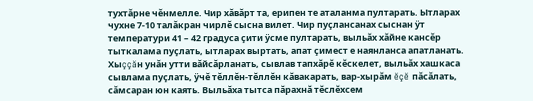тухтăрне чĕнмелле. Чир хăвăрт та, ерипен те аталанма пултарать. Ытларах чухне 7-10 талăкран чирлĕ сысна вилет. Чир пуçлансанах сыснан ÿт температури 41 – 42 градуса çити ÿсме пултарать, выльăх хăйне кансĕр тыткалама пуçлать, ытларах выртать, апат çимест е наянланса апатланать. Хыççăн унăн утти вăйсăрланать, сывлав тапхăрĕ кĕскелет, выльăх хашкаса сывлама пуçлать, ÿчĕ тĕллĕн-тĕллĕн кăвакарать, вар-хырăм ĕçĕ пăсăлать, сăмсаран юн каять. Выльăха тытса пăрахнă тĕслĕхсем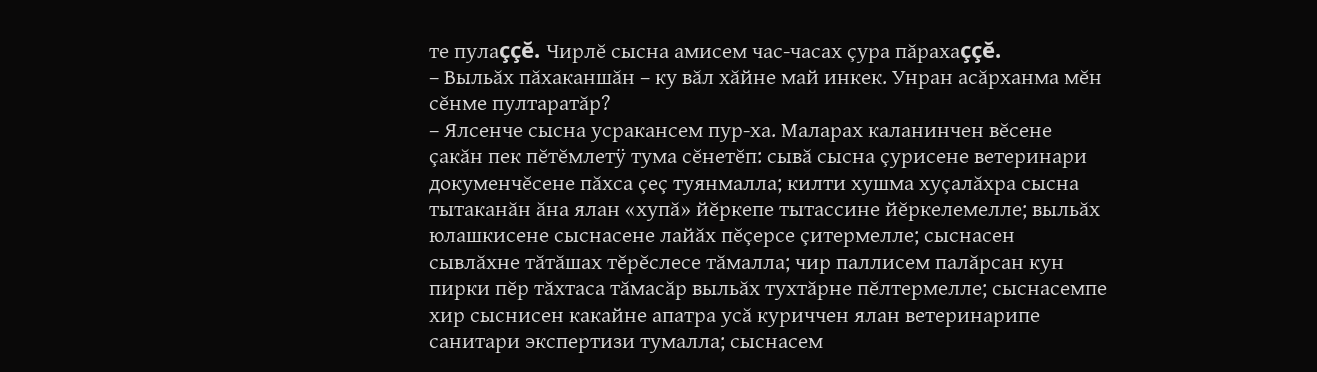те пулаççĕ. Чирлĕ сысна амисем час-часах çура пăрахаççĕ.
– Выльăх пăхаканшăн – ку вăл хăйне май инкек. Унран асăрханма мĕн сĕнме пултаратăр?
– Ялсенче сысна усракансем пур-ха. Маларах каланинчен вĕсене çакăн пек пĕтĕмлетÿ тума сĕнетĕп: сывă сысна çурисене ветеринари докуменчĕсене пăхса çеç туянмалла; килти хушма хуçалăхра сысна тытаканăн ăна ялан «хупă» йĕркепе тытассине йĕркелемелле; выльăх юлашкисене сыснасене лайăх пĕçерсе çитермелле; сыснасен сывлăхне тăтăшах тĕрĕслесе тăмалла; чир паллисем палăрсан кун пирки пĕр тăхтаса тăмасăр выльăх тухтăрне пĕлтермелле; сыснасемпе хир сыснисен какайне апатра усă куриччен ялан ветеринарипе санитари экспертизи тумалла; сыснасем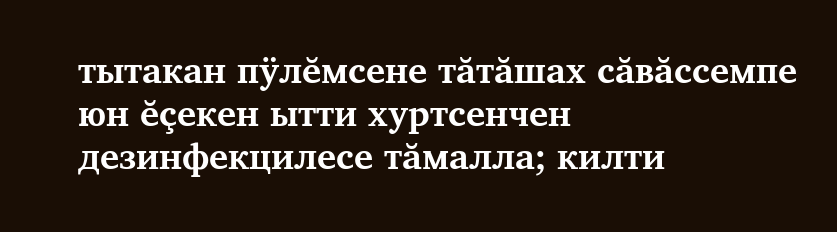тытакан пÿлĕмсене тăтăшах сăвăссемпе юн ĕçекен ытти хуртсенчен дезинфекцилесе тăмалла; килти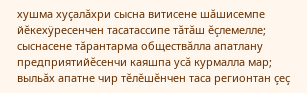хушма хуçалăхри сысна витисене шăшисемпе йĕкехÿресенчен тасатассипе тăтăш ĕçлемелле; сыснасене тăрантарма обществăлла апатлану предприятийĕсенчи каяшпа усă курмалла мар; выльăх апатне чир тĕлĕшĕнчен таса регионтан çеç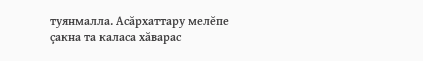туянмалла. Асăрхаттару мелĕпе çакна та каласа хăварас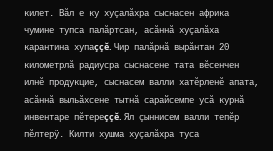килет. Вăл е ку хуçалăхра сыснасен африка чумине тупса палăртсан, асăннă хуçалăха карантина хупаççĕ. Чир палăрнă вырăнтан 20 километрлă радиусра сыснасене тата вĕсенчен илнĕ продукцие, сыснасем валли хатĕрленĕ апата, асăннă выльăхсене тытнă сарайсемпе усă курнă инвентаре пĕтереççĕ. Ял çыннисем валли тепĕр пĕлтерÿ. Килти хушма хуçалăхра туса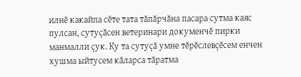илнĕ какайпа сĕте тата тăпăрчăна пасара сутма каяс пулсан, сутуçăсен ветеринари докуменчĕ пирки манмалли çук. Ку та сутуçă умне тĕрĕслевçĕсем енчен хушма ыйтусем кăларса тăратма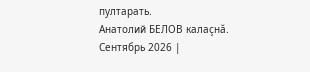пултарать.
Анатолий БЕЛОВ калаçнă.
Сентябрь 2026 |